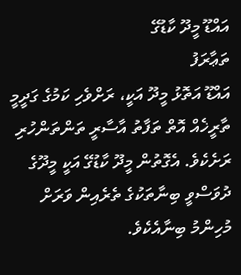އައްޑޫ މީދޫ ކާޑުގޭ
ތަޢާރަފު
އައްޑޫ އަތޮޅު މީދޫ އަކީ، ރަށްވެހި ކަމުގެ ގަދީމީ ތާރީޚެއް އޮތް ތަފާތު އާސާރީ ތަންތަންހުރި ރަށެކެވެ. އެގޮތުން މީދޫ ކާޑުގޭ އަކީ މީދޫގެ ދުވަސްވީ ބިނާތަކުގެ ތެރެއިން ވަރަށް މުހިންމު ބިނާއެކެވެ.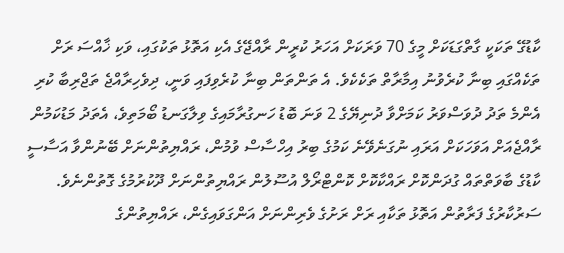ކާޑުގޭ ތަކަކީ ގާތްގަޑަކަށް މީގެ 70 ވަރަކަށް އަހަރު ކުރީން ރާއްޖޭގެ އެކި އަތޮޅު ތަކުގައި، ވަކި ޚާއްސަ ރަށް ތަކެއްގައި ބިނާ ކުރެވުނު އިމާރާތް ތަކެކެވެ. އެ ތަންތަން ބިނާ ކުރެވިފައި ވަނީ، ދިވެހިރާއްޖެ ތަޖްރިބާ ކުރި އެންމެ ތަދު ދުވަސްވަރު ކަމަށްވާ ދުނިޔޭގެ 2 ވަނަ ބޮޑު ހަނގުރާމައިގެ ވިލާގަނޑު ބޯމަތިވެ، އެތަދު މަޑުކަމުން ރާއްޖެއަށް އަވަހަކަށް އަރައި ނުގަނެވޭނެ ކަމުގެ ބިރު އިހްސާސް ވުމުން، ރައްޔިތުންނަށް ބޭނުންވާ އަސާސީ ކާޑުގެ ބާވަތްތައް ގުދަންކޮށް ރައްކާކޮށް ކޮންޓްރޯލް އުސޫލުން ރައްޔިތުންނަށް ދޫކުރުމުގެ ގޮތުންނެވެ.
ސަރުކާރުގެ ފަރާތުން އަތޮޅު ތަކާއި ރަށް ރަށުގެ ވެރިންނަށް އަންގަވައިގެން، ރައްޔިތުންގެ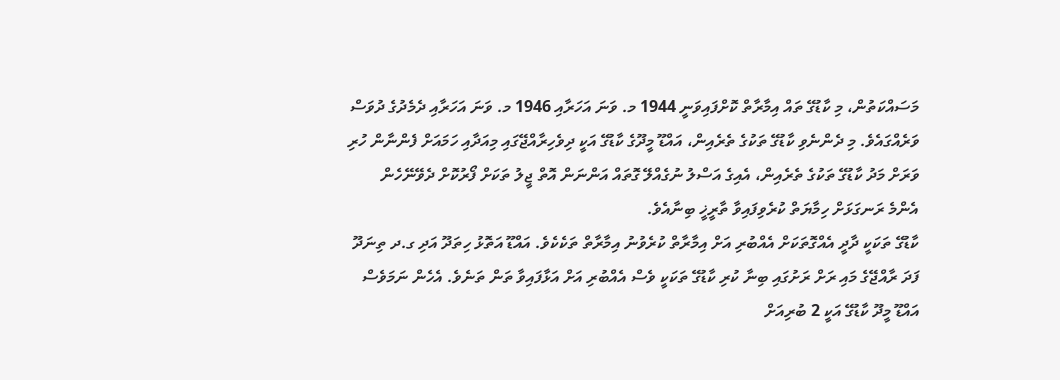މަސައްކަތުން، މި ކާޑުގޭ ތައް އިމާރާތް ކޮށްފައިވަނީ 1944 މ. ވަނަ އަހަރާއި 1946 މ. ވަނަ އަހަރާއި ދެމެދުގެ ދުވަސް ވަރެއްގައެވެ. މި ދެންނެވި ކާޑުގޭ ތަކުގެ ތެރެއިން، އައްޑޫ މީދޫގެ ކާޑުގޭ އަކީ ދިވެހިރާއްޖޭގައި މިއަދާއި ހަމައަށް ފެންނާން ހުރި ވަރަށް މަދު ކާޑުގޭ ތަކުގެ ތެރެއިން، އެއިގެ އަސްލު ނުގެއްލޭ ގޮތައް އަންނަން އޮތް ޖީލު ތަކަށް ފޯރުކޮށް ދެވޭނޭހެން އެންމެ ރަނގަޅަށް ހިމާޔަތް ކުރެވިފައިވާ ތާރީޚީ ބިނާއެވެ.
ކާޑުގޭ ތަކަކީ ދާދީ އެއްގޮތަކަށް އެއްބުރި އަށް އިމާރާތް ކުރެވުނު އިމާރާތް ތަކެކެވެ. އައްޑޫ އަތޮޅު ހިތަދޫ އަދި ގ.ދ ތިނަދޫ ފަދަ ރާއްޖޭގެ މައި ރަށް ރަށުގައި ބިނާ ކުރި ކާޑުގޭ ތަކަކީ ވެސް އެއްބުރި އަށް އަޅާފައިވާ ތަން ތަނެވެ. އެހެން ނަމަވެސް އައްޑޫ މީދޫ ކާޑުގޭ އަކީ 2 ބުރިއަށް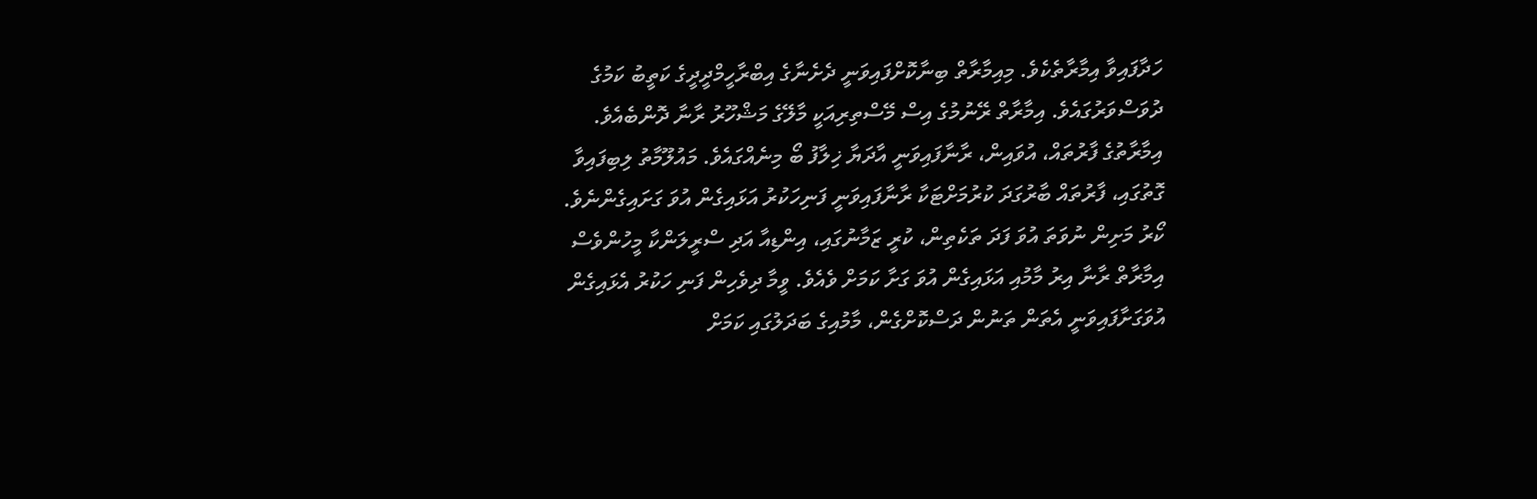ހަދާފައިވާ އިމާރާތެކެވެ. މިއިމާރާތް ބިނާކޮށްފައިވަނީ ދެށެނާގެ އިބްރާހީމްދީދީގެ ކަތީބު ކަމުގެ ދުވަސްވަރުގައެވެ. އިމާރާތް ރޭނުމުގެ އިސް މޭސްތިރިއަކީ މާލޭގެ މަޝްހޫރު ރާނާ ދޮންބެއެވެ. އިމާރާތުގެ ފާރުތައް، އުވައިން، ރާނާފައިވަނީ އާދަޔާ ޚިލާފު ބޯ މިނެއްގައެވެ. މައުލޫމާތު ލިބިފައިވާ ގޮތުގައި، ފާރުތައް ބާރުގަދަ ކުރުމަށްޓަކާ ރާނާފައިވަނީ ފަނިހަކުރު އަޅައިގެން އުވަ ގަށައިގެންނެވެ. ކޯރު މަށިން ނުވަތަ އުވަ ފަދަ ތަކެތިން، ކުރީ ޒަމާނުގައި، އިންޑިއާ އަދި ސްރީލަންކާ މީހުންވެސް އިމާރާތް ރާނާ އިރު މާމުއި އަޅައިގެން އުވަ ގަށާ ކަމަށް ވެއެވެ. ވީމާ ދިވެހިން ފަނި ހަކުރު އެޅައިގެން އުވަގަށާފައިވަނީ އެތަން ތަނުން ދަސްކޮށްގެން، މާމުއިގެ ބަދަލުގައި ކަމަށް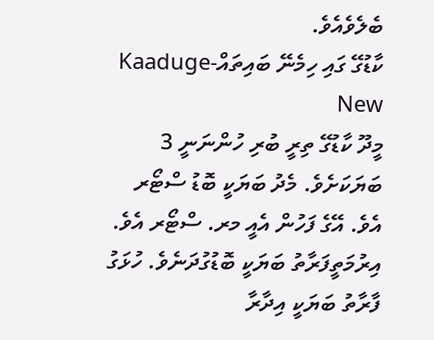ބެލެވެއެވެ.
ކާޑުގޭ ގައި ހިމެނޭ ބައިތައްKaaduge-New
މީދޫ ކާޑުގޭ ތިރީ ބުރި ހުންނަނީ 3 ބަޔަކަށެވެ. މެދު ބަޔަކީ ބޮޑު ސްޓޯރ އެވެ. އޭގެ ފަހުން އެއީ މރ. ސްޓޯރ އެވެ. އިރުމަތީފަރާތު ބަޔަކީ ބޮޑުގުދަނެވެ. ހުޅަގު ފާރާތު ބަޔަކީ އިދާރާ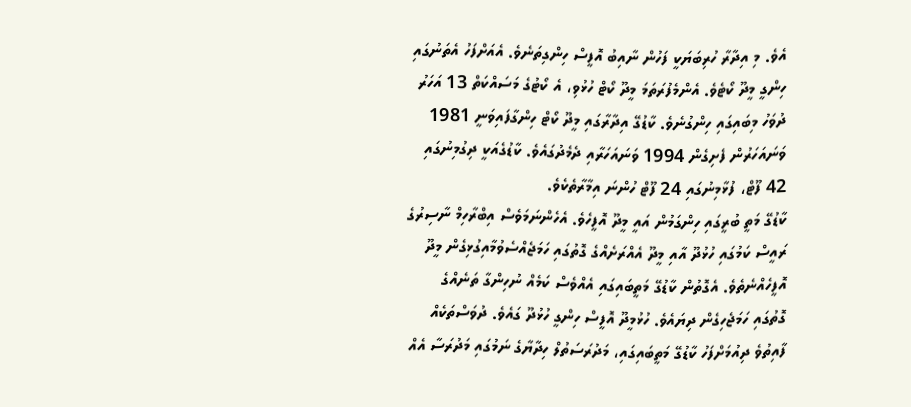އެވެ. މި އިދާރާ ހުރިބަޔަކީ ފަހުން ނާއިބު އޮފީސް ހިންގިތަނެވެ. އެއަށްފަހު އެތަނުގައި ހިންގީ މީދޫ ކޯޓެވެ. އެންމެފުރަތަމަ މީދޫ ކޯޓް ހުޅުވި، އެ ކޯޓުގެ މަސައްކަތް 13 އަހަރު ދުވަހު މިބައިގައި ހިންގުނެވެ. ކާޑުގޭ އިދާރާގައި މީދޫ ކޯޓް ހިންގާފައިވަނީ 1981 ވަނައަހަރުން ފެށިގެން 1994 ވަނައަހަރާއި ދެމެދުގައެވެ. ކާޑުގެއަކީ ދިގުމިނުގައި 42 ފޫޓް، ފުޅާމިނުގައި 24 ފޫޓް ހުންނަ އިމާރާތެކެވެ.
ކާޑުގޭ މަތީ ބުރީގައި ހިންގަމުން އައީ މީދޫ އޮފީހެވެ. އެހެންނަމަވެސް އިބްރާހިމް ނާސިރުގެ ރައީސް ކަމުގައި ހުޅުދޫ އާއި މީދޫ އެއްރަށެއްގެ ގޮތުގައި ހަމަޖެއްސެވުމާއިގުޅިގެން މީދޫ އޮފީހެއްނެތެވެ. އެގޮތުން ކާޑުގޭ މަތީބައިގައި އެއްވެސް ކަމެއް ނުހިންގާ ތަނެއްގެ ގޮތުގައި ހަމަޖެހިގެން ދިޔައެވެ. ހުޅުމީދޫ އޮފީސް ހިންގީ ހުޅުދޫ ގައެވެ. ދުވަސްތަކެއް ފާއިތުވެ ދިއުމަށްފަހު ކާޑުގޭ މަތީބައިގައި، މަދުރަސަތުލް ހިދާޔާގެ ނަމުގައި މަދުރަސާ އެއް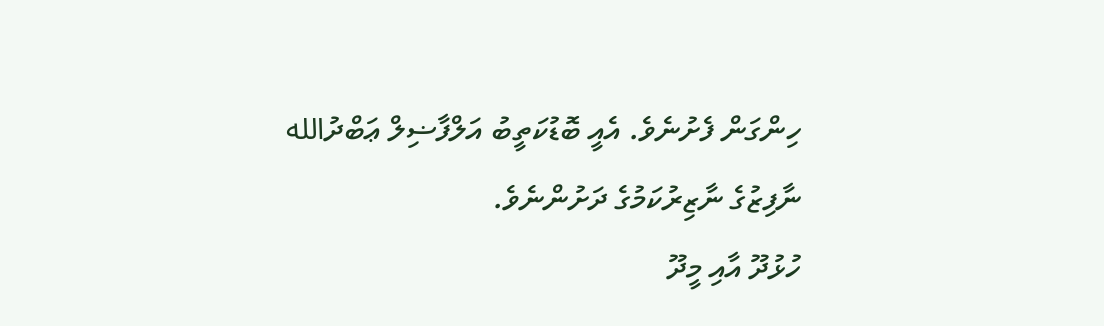ހިންގަން ފެށުނެވެ. އެއީ ބޮޑުކަތީބު އަލްފާޟިލް ޢަބްދުالله ނާފިޒުގެ ނާޒިރުކަމުގެ ދަށުންނެވެ.
ހުޅުދޫ އާއި މީދޫ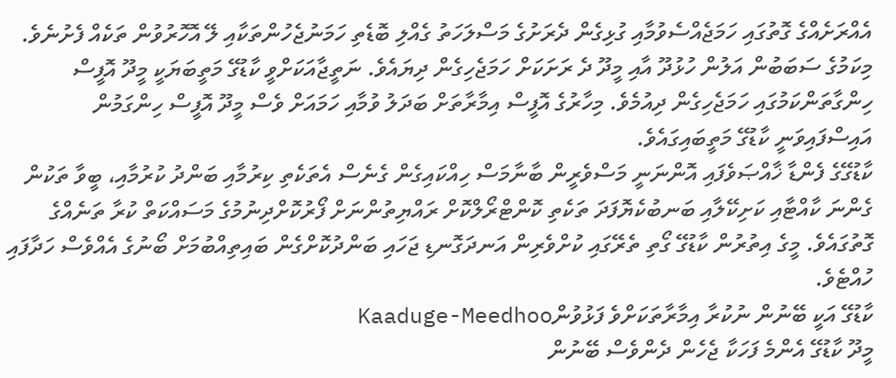އެއްރަށެއްގެ ގޮތުގައި ހަމަޖެއްސެވުމާއި ގުޅިގެން ދެރަށުގެ މަސްލަހަތު ގެއްލި ބޮޑެތި ހަމަނުޖެހުންތަކާއި ލޭ އޮހޮރުވުން ތަކެއް ފެށުނެވެ. މިކަމުގެ ސަބަބުން އަލުން ހުޅުދޫ އާއި މީދޫ ދެ ރަށަކަށް ހަމަޖެހިގެން ދިޔައެވެ. ނަތީޖާއަކަށްވީ ކާޑުގޭ މަތީބަޔަކީ މީދޫ އޮފީސް ހިންގާތަންކަމުގައި ހަމަޖެހިގެން ދިއުމެވެ. މިހާރުގެ އޮފީސް އިމާރާތަށް ބަދަލު ވުމާއި ހަމައަށް ވެސް މީދޫ އޮފީސް ހިންގަމުން އައިސްފައިވަނީ ކާޑުގޭ މަތީބައިގައެވެ.
ކާޑުގޭގެ ފެންޑާ ޚާއްޞަވެފައި އޮންނަނީ މަސްވެރީން ބާނާމަސް ހިއްކައިގެން ގެނެސް އެތަކެތި ކިރުމާއި ބަންދު ކުރުމާއި، ބީވާ ތަކުން ގެންނަ ކާއްޓާއި ކަށިކޭލާއި ބަނބުކެޔޮފަދަ ތަކެތި ކޮންޓްރޯލްކޮށް ރައްޔިތުންނަށް ފޯރުކޮށްދިނުމުގެ މަސައްކަތް ކުރާ ތަނެއްގެ ގޮތުގައެވެ. މީގެ އިތުރުން ކާޑުގޭ ގޯތި ތެރޭގައި ކުށްވެރިން އަނދަގޮނޑި ޖަހައި ބަންދުކޮށްގެން ބައިތިއްބުމަށް ބޯނުގެ އެއްވެސް ހަދާފައި ހުއްޓެވެ.
ކާޑުގޭ އަކީ ބޭނުން ނުކުރާ އިމާރާތަކަށްވެ ފަޅުވުންKaaduge-Meedhoo
މީދޫ ކާޑުގޭ އެންމެ ފަހަކާ ޖެހެން ދެންވެސް ބޭނުން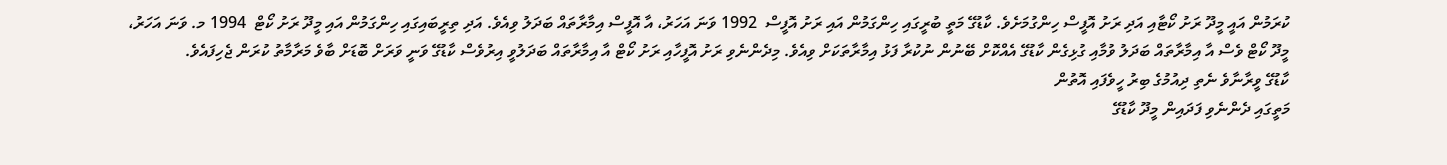ކުރަމުން އައީ މީދޫ ރަށު ކޯޓާއި އަދި ރަށު އޮފީސް ހިންގުމަށެވެ. ކާޑުގޭ މަތީ ބުރީގައި ހިންގަމުން އައި ރަށު އޮފީސް  1992 ވަނަ އަހަރު، އާ އޮފީސް އިމާރާތައް ބަދަލު ވިއެވެ. އަދި ތިރީބައިގައި ހިންގަމުން އައި މީދޫ ރަށު ކޯޓް  1994 މ. ވަނަ އަހަރު، މީދޫ ކޯޓް ވެސް އާ އިމާރާތައް ބަދަލު ވުމާއި ގުޅިގެން ކާޑުގޭ އެއްކޮށް ބޭނުން ނުކުރާ ފަޅު އިމާރާތަކަށް ވިއެވެ. މިދެންނެވި ރަށު އޮފީހާއި ރަށު ކޯޓް އާ އިމާރާތައް ބަދަލުވީ އިރުވެސް ކާޑުގޭ ވަނީ ވަރަށް ބޮޑަށް ބާވެ މަރާމާތު ކުރަން ޖެހިފައެވެ.
ކާޑުގޭ ވީރާނާވެ ނެތި ދިއުމުގެ ބިރު ހީވެފައި އޮތުން
މަތީގައި ދެންނެވި ފަދައިން މީދޫ ކާޑުގޭ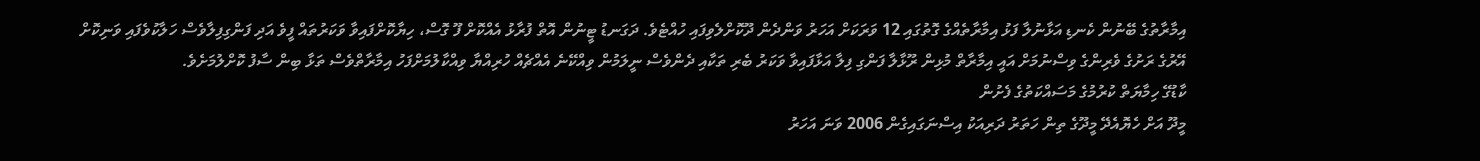އިމާރާތުގެ ބޭނުން ކެނޑި އަޅާނުލާ ފަޅު އިމާރާތެއްގެ ގޮތުގައި 12 ވަރަކަށް އަހަރު ވަންދެން ދޫކޮށްލެވިފައި ހުއްޓެވެ. ދަގަނޑު ޓީނުން އޮތް ފުރާޅު އެއްކޮށް ފޫ ގޮސް، ހިޔާކޮށްފައިވާ ވަކަރުތައް ފީވެ އަދި ފަންގިފިލާވެސް ހަލާކުވެފައި ވަނިކޮށް އޭރުގެ ރަށުގެ ވެރިންގެ ވިސްނުމަށް އައީ އިމާރާތް މުޅިން ރޫޅާލާ ފަންގި ފިލާ އަޅާފައިވާ ވަކަރު ބެރި ތަކާއި ދެންވެސް ނީލަމުން ވިއްކޭނެ އެއްޗެއް ހުރިއްޔާ ވިއްކާލުމަށްފަހު އިމާރާތްވެސް ތަޅާ ބިން ސާފު ކޮށްލުމަށެވެ.
ކާޑުގޭ ހިމާޔަތް ކުރުމުގެ މަސައްކަތުގެ ފެށުން
މީދޫ އަށް ހެޔޮއެދޭ މީދޫގެ ތިން ހަތަރު ދަރިއަކު އިސްނަގައިގެން 2006 ވަނަ އަހަރު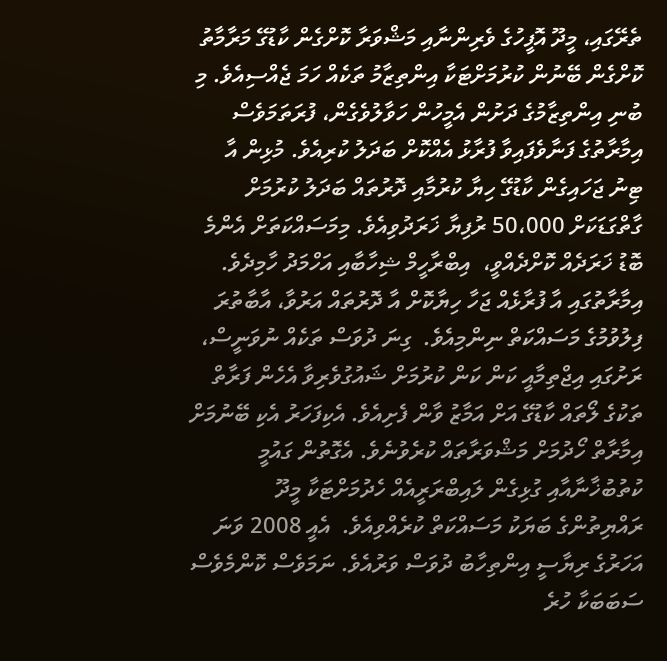ތެރޭގައި، މީދޫ އޮފީހުގެ ވެރިންނާއި މަޝްވަރާ ކޮށްގެން ކާޑުގޭ މަރާމާތު ކޮށްގެން ބޭނުން ކުރުމަށްޓަކާ އިންތިޒާމު ތަކެއް ހަމަ ޖެއްސިއެވެ. މި ބުނި އިންތިޒާމުގެ ދަށުން އެމީހުން ހަވާލުވެގެން، ފުރަތަމަވެސް އިމާރާތުގެ ފަނާވެފައިވާ ފުރާޅު އެއްކޮށް ބަދަލު ކުރިއެވެ. މުޅިން އާ ޓިނު ޖަހައިގެން ކާޑުގޭ ހިޔާ ކުރުމާއި ދޮރުތައް ބަދަލު ކުރުމަށް ގާތްގަޑަކަށް 50،000 ރުފިޔާ ޚަރަދުވިއެވެ. މިމަސައްކަތަށް އެންމެ ބޮޑު ޚަރަދެއް ކޮށްދެއްވީ،  އިބްރާހީމް ޝިހާބާއި އަހްމަދު ހާމިދެވެ.  އިމާރާތުގައި އާ ފުރާޅެއް ޖަހާ ހިޔާކޮށް އާ ދޮރުތައް އަރުވާ، އާބާތުރަ ފިލުވުމުގެ މަސައްކަތް ނިންމިއެވެ.  ގިނަ ދުވަސް ތަކެއް ނުވަނީސް، ރަށުގައި އިޖްތިމާއީ ކަން ކަން ކުރުމަށް ޝައުގުވެރިވާ އެހެން ފަރާތް ތަކުގެ ލޯތައް ކާޑުގޭ އަށް އަމާޒު ވާން ފެށިއެވެ. އެކިފަހަރު އެކި ބޭނުމަށް އިމާރާތް ހޯދުމަށް މަޝްވަރާތައް ކުރެވުނެވެ. އެގޮތުން ގައުމީ ކުތުބުޚާނާއާއި ގުޅިގެން ލައިބްރަރީއެއް ހެދުމަށްޓަކާ މީދޫ ރައްޔިތުންގެ ބަޔަކު މަސައްކަތް ކުރެއްވިއެވެ.  އެއީ 2008 ވަނަ އަހަރުގެ ރިޔާސީ އިންތިހާބު ދުވަސް ވަރުއެވެ. ނަމަވެސް ކޮންމެވެސް ސަބަބަކާ ހުރެ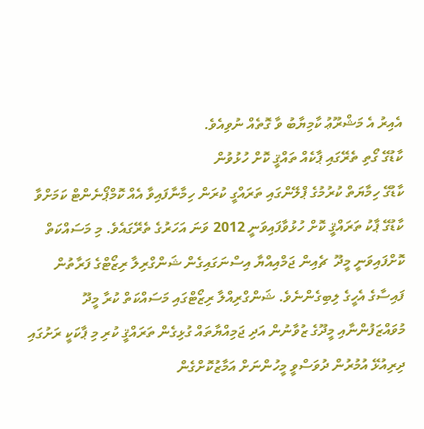އެއިރު އެ މަޝްރޫޢު ކާމިޔާބު ވާ ގޮތެއް ނުވިއެވެ.
ކާޑުގޭ ގޯތި ތެރޭގައި ޕާކެއް ތައްޤީ ކޮށް ހުޅުވުން
ކާޑުގޭ ހިމާޔަތް ކުރުމުގެ ޕްލޭންގައި ތަރައްގީ ކުރަން ހިމާނާފައިވާ އެއް ކޮމްޕޯނެންޓް ކަމަށްވާ ކާޑުގޭ ޕާކު ތަރައްޤީ ކޮށް ހުޅުވާފައިވަނީ 2012 ވަނަ އަހަރުގެ ތެރޭގައެވެ. މި މަސައްކަތް ކޮށްފައިވަނީ މީދޫ  ޗެއިން ޖަމްއިއްޔާ އިސްނަގައިގެން ޝަންގްރިލާ ރިޒޯޓްގެ ފަރާތުން ފައިސާގެ އެހީގެ ލިބިގެންނެވެ. ޝަންގްރިއްލާ ރިޒޯޓްގައި މަސައްކަތް ކުރާ މީދޫ މުވައްޒަފުންނާއި މީދޫގެ ޒުވާނުން އަދި ޖަމިއްޔާތައް ގުޅިގެން ތަރައްޤީ ކުރި މި ޕާކަކީ ރަށުގައި ދިރިއުޅޭ އުމުރުން ދުވަސްވީ މީހުންނަށް އަމާޒުކޮށްގެން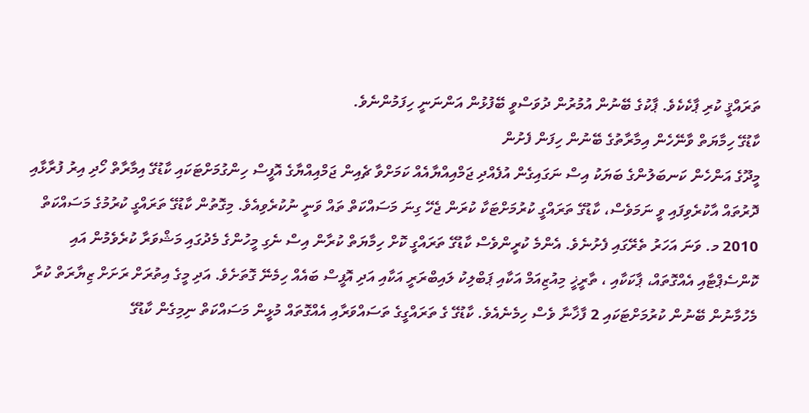ތަރައްޤީ ކުރި ޕާކެކެވެ. ޕާކުގެ ބޭނުން އުމުރުން ދުވަސްވީ ބޭފުޅުން އަންނަނީ ހިފަމުންނެވެ.
ކާޑުގޭ ހިމާޔަތް ވާނޭހެން އިމާރާތުގެ ބޭނުން ހިފަން ފެށުން
މީދޫގެ އަންހެން ކަނބަލުންގެ ބަޔަކު އިސް ނަގައިގެން އުފެއްދި ޖަމްއިއްޔާއެއް ކަމަށްވާ ޗެއިން ޖަމްއިއްޔާގެ އޮފީސް ހިންގުމަށްޓަކައި ކާޑުގޭ އިމާރާތް ހޯދި އިރު ފުރާޅާއި ދޮރުތައް އާކުރެވިފައި ވީ ނަމަވެސް، ކާޑުގޭ ތަރައްގީ ކުރުމަށްޓަކާ ކުރަން ޖެހޭ ގިނަ މަސައްކަތް ތައް ވަނީ ނުކުރެވިއެވެ. މިގޮތުން ކާޑުގޭ ތަރައްގީ ކުރުމުގެ މަސައްކަތް 2010 މ. ވަނަ އަހަރު ތެރޭގައި ފެށުނެވެ. އެންމެ ކުރީންވެސް ކާޑުގޭ ތަރައްގީ ކޮށް ހިމާޔަތް ކުރާން އިސް ނެގި މީހުންގެ މެދުގައި މަޝްވަރާ ކުރެވެމުން އައި ކޮންސެޕްޓާއި އެއްގޮތައް، ޕާކަކާއި ، ތާރީޚީ މިއުޒިއަމް އަކާއި ޕަބްލިކު ލައިބްރަރީ އަކާއި އަދި އޮފީސް ބައެއް ހިމެނޭ ގޮތަށެވެ. އަދި މީގެ އިތުރަށް ރަށަށް ޒިޔާރަތް ކުރާ މެހުމާނުން ބޭނުން ކުރުމަށްޓަކައި 2 ފާޚާނާ ވެސް ހިމެނެއެވެ. ކާޑުގޭ ގެ ތަރައްގީގެ ތަސައްވަރާއި އެއްގޮތައް މުޅީން މަސައްކަތް ނިމިގެން ކާޑުގޭ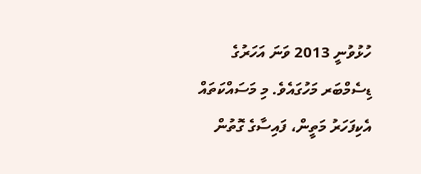ހުޅުވުނީ 2013 ވަނަ އަހަރުގެ ޑިސެމްބަރ މަހުގައެވެ. މި މަސައްކަތައް އެކިފަހަރު މަތީން، ފައިސާގެ ގޮތުން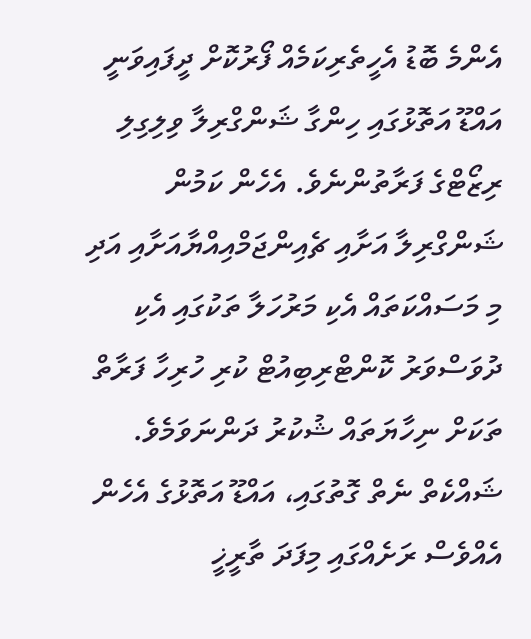އެންމެ ބޮޑު އެހީތެރިކަމެއް ފޯރުކޮށް ދީފައިވަނީ އައްޑޫ އަތޮޅުގައި ހިންގާ ޝަންގްރިލާ ވިލިގިލި ރިޒޯޓްގެ ފަރާތުންނެވެ. އެހެން ކަމުން ޝަންގްރިލާ އަށާއި ޗެއިންޖަމްއިއްޔާއަށާއި އަދި މި މަސައްކަތައް އެކި މަރުހަލާ ތަކުގައި އެކި ދުވަސްވަރު ކޮންޓްރިބިއުޓް ކުރި ހުރިހާ ފަރާތް ތަކަށް ނިހާޔަތައް ޝުކުރު ދަންނަވަމެވެ. ޝައްކެތް ނެތް ގޮތުގައި، އައްޑޫ އަތޮޅުގެ އެހެން އެއްވެސް ރަށެއްގައި މިފަދަ ތާރީޚީ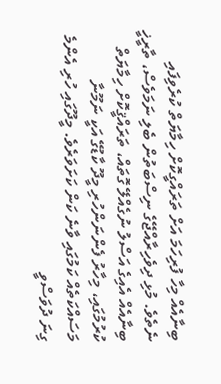ބިނާއެއް މިހާ ފުރިހަމަ އަށް ތަރައްގީކޮށް ހިމާޔަތް ކުރެވިފައި ނެތެވެ. މުޅި ދިވެހިރާއްޖޭގެ ނިސްބަތުން ބެލި ނަމަވެސް، ތާރީޚީ ބިނާއެއް އެއިގެ އަސްލު ނުގެއްލޭ ގޮތައް، ތަރައްޤީކޮށް ހިމާޔަތް ކުރުމުގައި، މިހާރު ފެންނަންހުރި މީދޫ ކާޑުގޭ އަކީ ނަމޫނާ މަސައްކަތެއް ކަމުގައި ވާނެ ކަން ކަށަވަރެވެ. މީދޫގައި ހުރި އެންމެ ގިނަ ދުވަސްވީ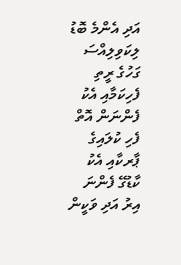އަދި އެންމެ ބޮޑު ލިކަވިލިއްސަ ގަހުގެ ރީތި ފެހިކަމާއި އެކު ފެންނަން އޮތް ފެހި ކުލައިގެ ޕާރކާއި އެކު ކާޑުގޭ ފެންނަ އިރު އަދި ވަކީން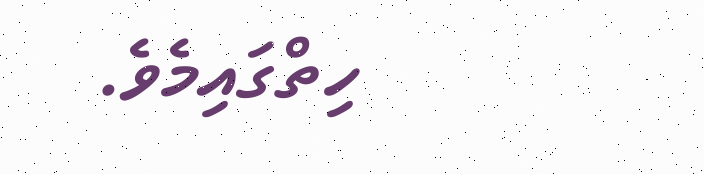ހިތްގައިމެވެ.